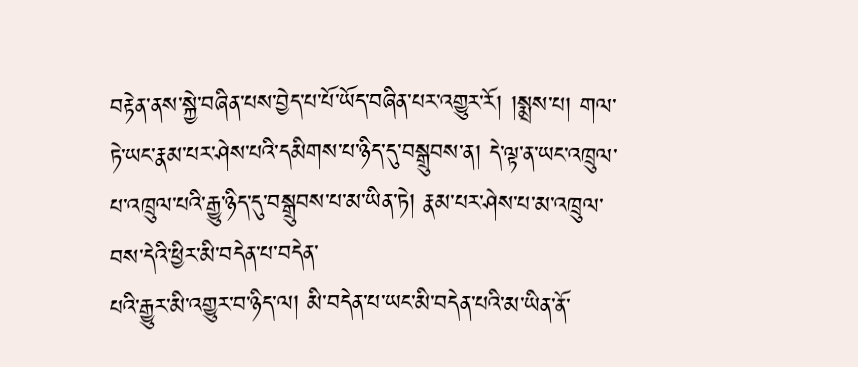བརྟེན་ནས་སྐྱེ་བཞིན་པས་བྱེད་པ་པོ་ཡོད་བཞིན་པར་འགྱུར་རོ། །སྨྲས་པ། གལ་ཏེ་ཡང་རྣམ་པར་ཤེས་པའི་དམིགས་པ་ཉིད་དུ་བསྒྲུབས་ན། དེ་ལྟ་ན་ཡང་འཁྲུལ་པ་འཁྲུལ་པའི་རྒྱུ་ཉིད་དུ་བསྒྲུབས་པ་མ་ཡིན་ཏེ། རྣམ་པར་ཤེས་པ་མ་འཁྲུལ་བས་དེའི་ཕྱིར་མི་བདེན་པ་བདེན་
པའི་རྒྱུར་མི་འགྱུར་བ་ཉིད་ལ། མི་བདེན་པ་ཡང་མི་བདེན་པའི་མ་ཡིན་ནོ་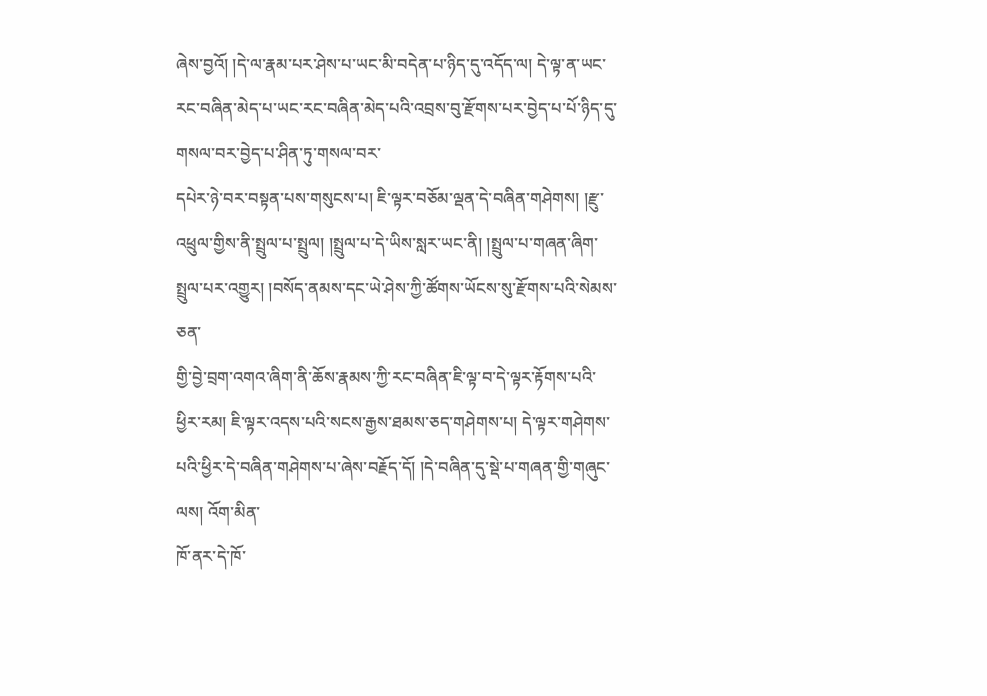ཞེས་བྱའོ། །དེ་ལ་རྣམ་པར་ཤེས་པ་ཡང་མི་བདེན་པ་ཉིད་དུ་འདོད་ལ། དེ་ལྟ་ན་ཡང་རང་བཞིན་མེད་པ་ཡང་རང་བཞིན་མེད་པའི་འབྲས་བུ་རྫོགས་པར་བྱེད་པ་པོ་ཉིད་དུ་གསལ་བར་བྱེད་པ་ཤིན་ཏུ་གསལ་བར་
དཔེར་ཉེ་བར་བསྟན་པས་གསུངས་པ། ཇི་ལྟར་བཅོམ་ལྡན་དེ་བཞིན་གཤེགས། །རྫུ་འཕྲུལ་གྱིས་ནི་སྤྲུལ་པ་སྤྲུལ། །སྤྲུལ་པ་དེ་ཡིས་སླར་ཡང་ནི། །སྤྲུལ་པ་གཞན་ཞིག་སྤྲུལ་པར་འགྱུར། །བསོད་ནམས་དང་ཡེ་ཤེས་ཀྱི་ཚོགས་ཡོངས་སུ་རྫོགས་པའི་སེམས་ཅན་
གྱི་བྱེ་བྲག་འགའ་ཞིག་ནི་ཆོས་རྣམས་ཀྱི་རང་བཞིན་ཇི་ལྟ་བ་དེ་ལྟར་རྟོགས་པའི་ཕྱིར་རམ། ཇི་ལྟར་འདས་པའི་སངས་རྒྱས་ཐམས་ཅད་གཤེགས་པ། དེ་ལྟར་གཤེགས་པའི་ཕྱིར་དེ་བཞིན་གཤེགས་པ་ཞེས་བརྗོད་དོ། །དེ་བཞིན་དུ་སྡེ་པ་གཞན་གྱི་གཞུང་ལས། འོག་མིན་
ཁོ་ནར་དེ་ཁོ་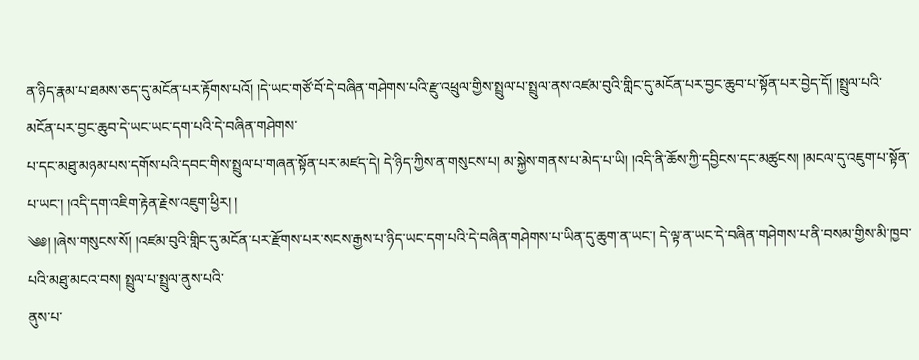ན་ཉིད་རྣམ་པ་ཐམས་ཅད་དུ་མངོན་པར་རྟོགས་པའོ། །དེ་ཡང་གཙོ་བོ་དེ་བཞིན་གཤེགས་པའི་རྫུ་འཕྲུལ་གྱིས་སྤྲུལ་པ་སྤྲུལ་ནས་འཛམ་བུའི་གླིང་དུ་མངོན་པར་བྱང་ཆུབ་པ་སྟོན་པར་བྱེད་དོ། །སྤྲུལ་པའི་མངོན་པར་བྱང་ཆུབ་དེ་ཡང་ཡང་དག་པའི་དེ་བཞིན་གཤེགས་
པ་དང་མཐུ་མཉམ་པས་དགོས་པའི་དབང་གིས་སྤྲུལ་པ་གཞན་སྟོན་པར་མཛད་དེ། དེ་ཉིད་ཀྱིས་ན་གསུངས་པ། མ་སྐྱེས་གནས་པ་མེད་པ་ཡི། །འདི་ནི་ཆོས་ཀྱི་དབྱིངས་དང་མཚུངས། །མངལ་དུ་འཇུག་པ་སྟོན་པ་ཡང་། །འདི་དག་འཇིག་རྟེན་རྗེས་འཇུག་ཕྱིར། །
༄༅། །ཞེས་གསུངས་སོ། །འཛམ་བུའི་གླིང་དུ་མངོན་པར་རྫོགས་པར་སངས་རྒྱས་པ་ཉིད་ཡང་དག་པའི་དེ་བཞིན་གཤེགས་པ་ཡིན་དུ་ཆུག་ན་ཡང་། དེ་ལྟ་ན་ཡང་དེ་བཞིན་གཤེགས་པ་ནི་བསམ་གྱིས་མི་ཁྱབ་པའི་མཐུ་མངའ་བས། སྤྲུལ་པ་སྤྲུལ་ནུས་པའི་
ནུས་པ་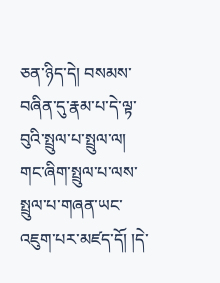ཅན་ཉིད་དེ། བསམས་བཞིན་དུ་རྣམ་པ་དེ་ལྟ་བུའི་སྤྲུལ་པ་སྤྲུལ་ལ། གང་ཞིག་སྤྲུལ་པ་ལས་སྤྲུལ་པ་གཞན་ཡང་འཇུག་པར་མཛད་དོ། །དེ་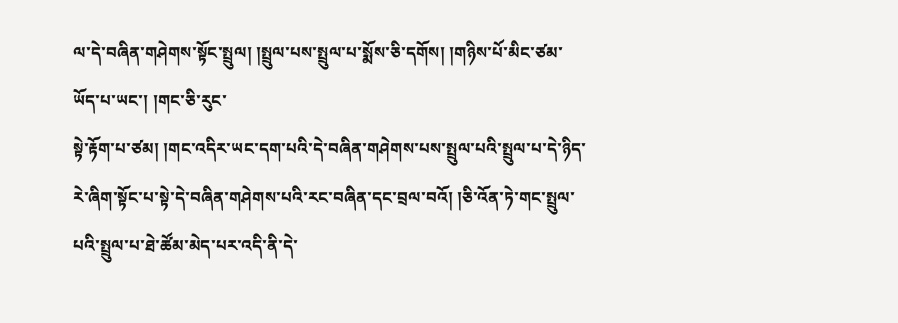ལ་དེ་བཞིན་གཤེགས་སྟོང་སྤྲུལ། །སྤྲུལ་པས་སྤྲུལ་པ་སྨོས་ཅི་དགོས། །གཉིས་པོ་མིང་ཙམ་ཡོད་པ་ཡང་། །གང་ཅི་རུང་
སྟེ་རྟོག་པ་ཙམ། །གང་འདིར་ཡང་དག་པའི་དེ་བཞིན་གཤེགས་པས་སྤྲུལ་པའི་སྤྲུལ་པ་དེ་ཉིད་རེ་ཞིག་སྟོང་པ་སྟེ་དེ་བཞིན་གཤེགས་པའི་རང་བཞིན་དང་བྲལ་བའོ། །ཅི་འོན་ཏེ་གང་སྤྲུལ་པའི་སྤྲུལ་པ་ཐེ་ཚོམ་མེད་པར་འདི་ནི་དེ་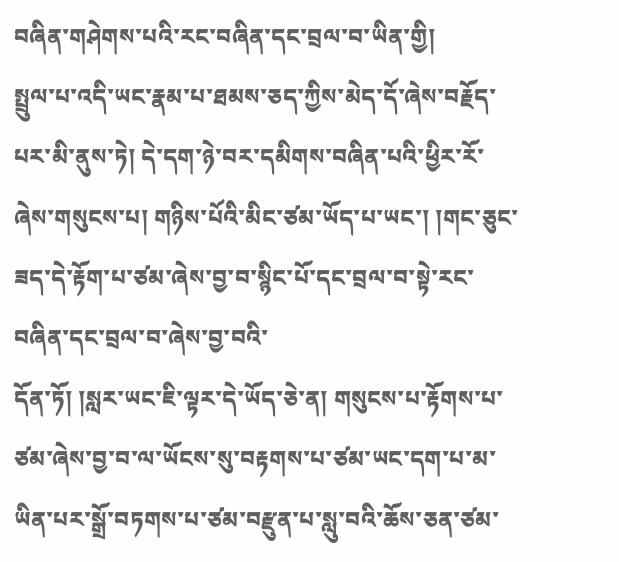བཞིན་གཤེགས་པའི་རང་བཞིན་དང་བྲལ་བ་ཡིན་གྱི།
སྤྲུལ་པ་འདི་ཡང་རྣམ་པ་ཐམས་ཅད་ཀྱིས་མེད་དོ་ཞེས་བརྗོད་པར་མི་ནུས་ཏེ། དེ་དག་ཉེ་བར་དམིགས་བཞིན་པའི་ཕྱིར་རོ་ཞེས་གསུངས་པ། གཉིས་པོའི་མིང་ཙམ་ཡོད་པ་ཡང་། །གང་ཅུང་ཟད་དེ་རྟོག་པ་ཙམ་ཞེས་བྱ་བ་སྙིང་པོ་དང་བྲལ་བ་སྟེ་རང་བཞིན་དང་བྲལ་བ་ཞེས་བྱ་བའི་
དོན་ཏོ། །སླར་ཡང་ཇི་ལྟར་དེ་ཡོད་ཅེ་ན། གསུངས་པ་རྟོགས་པ་ཙམ་ཞེས་བྱ་བ་ལ་ཡོངས་སུ་བརྟགས་པ་ཙམ་ཡང་དག་པ་མ་ཡིན་པར་སྒྲོ་བཏགས་པ་ཙམ་བརྫུན་པ་སླུ་བའི་ཆོས་ཅན་ཙམ་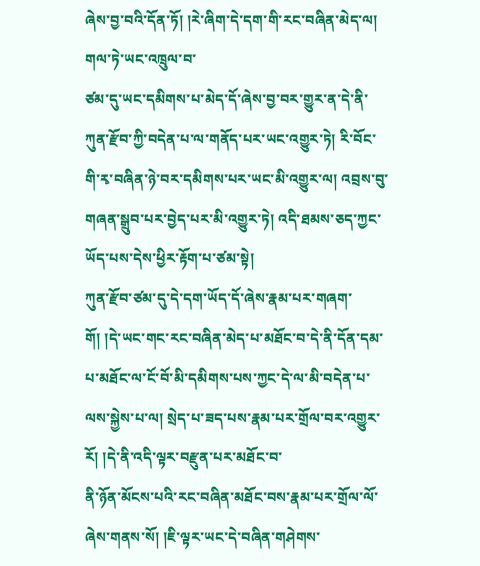ཞེས་བྱ་བའི་དོན་ཏོ། །རེ་ཞིག་དེ་དག་གི་རང་བཞིན་མེད་ལ། གལ་ཏེ་ཡང་འཁྲུལ་བ་
ཙམ་དུ་ཡང་དམིགས་པ་མེད་དོ་ཞེས་བྱ་བར་གྱུར་ན་དེ་ནི་ཀུན་རྫོབ་ཀྱི་བདེན་པ་ལ་གནོད་པར་ཡང་འགྱུར་ཏེ། རི་བོང་གི་རྭ་བཞིན་ཉེ་བར་དམིགས་པར་ཡང་མི་འགྱུར་ལ། འབྲས་བུ་གཞན་སྒྲུབ་པར་བྱེད་པར་མི་འགྱུར་ཏེ། འདི་ཐམས་ཅད་ཀྱང་ཡོད་པས་དེས་ཕྱིར་རྟོག་པ་ཙམ་སྟེ།
ཀུན་རྫོབ་ཙམ་དུ་དེ་དག་ཡོད་དོ་ཞེས་རྣམ་པར་གཞག་གོ། །དེ་ཡང་གང་རང་བཞིན་མེད་པ་མཐོང་བ་དེ་ནི་དོན་དམ་པ་མཐོང་ལ་ངོ་བོ་མི་དམིགས་པས་ཀྱང་དེ་ལ་མི་བདེན་པ་ལས་སྐྱེས་པ་ལ། སྲེད་པ་ཟད་པས་རྣམ་པར་གྲོལ་བར་འགྱུར་རོ། །དེ་ནི་འདི་ལྟར་བརྫུན་པར་མཐོང་བ་
ནི་ཉོན་མོངས་པའི་རང་བཞིན་མཐོང་བས་རྣམ་པར་གྲོལ་ལོ་ཞེས་གནས་སོ། །ཇི་ལྟར་ཡང་དེ་བཞིན་གཤེགས་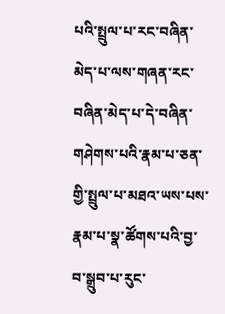པའི་སྤྲུལ་པ་རང་བཞིན་མེད་པ་ལས་གཞན་རང་བཞིན་མེད་པ་དེ་བཞིན་གཤེགས་པའི་རྣམ་པ་ཅན་གྱི་སྤྲུལ་པ་མཐའ་ཡས་པས་རྣམ་པ་སྣ་ཚོགས་པའི་བྱ་བ་སྒྲུབ་པ་རུང་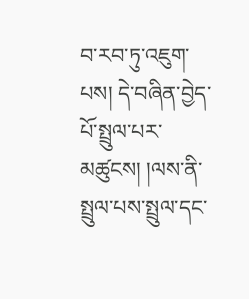བ་རབ་ཏུ་འཇུག་པས། དེ་བཞིན་བྱེད་པོ་སྤྲུལ་པར་མཚུངས། །ལས་ནི་སྤྲུལ་པས་སྤྲུལ་དང་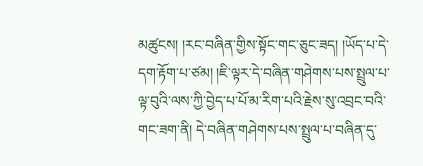མཚུངས། །རང་བཞིན་གྱིས་སྟོང་གང་ཅུང་ཟད། །ཡོད་པ་དེ་དག་རྟོག་པ་ཙམ། །ཇི་ལྟར་དེ་བཞིན་གཤེགས་པས་སྤྲུལ་པ་ལྟ་བུའི་ལས་ཀྱི་བྱེད་པ་པོ་མ་རིག་པའི་རྗེས་སུ་འབྲང་བའི་
གང་ཟག་ནི། དེ་བཞིན་གཤེགས་པས་སྤྲུལ་པ་བཞིན་དུ་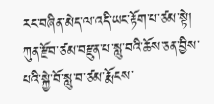རང་བཞིན་མེད་ལ་འདི་ཡང་རྟོག་པ་ཙམ་སྟེ། ཀུན་རྫོབ་ཙམ་བརྫུན་པ་སླུ་བའི་ཆོས་ཅན་བྱིས་པའི་སྐྱེ་བོ་སླུ་བ་ཙམ་རྨོངས་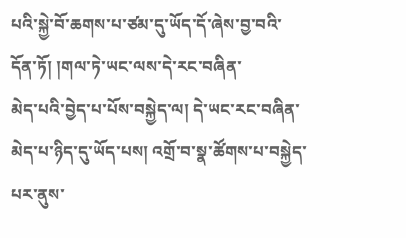པའི་སྐྱེ་བོ་ཆགས་པ་ཙམ་དུ་ཡོད་དོ་ཞེས་བྱ་བའི་དོན་ཏོ། །གལ་ཏེ་ཡང་ལས་དེ་རང་བཞིན་
མེད་པའི་བྱེད་པ་པོས་བསྐྱེད་ལ། དེ་ཡང་རང་བཞིན་མེད་པ་ཉིད་དུ་ཡོད་པས། འགྲོ་བ་སྣ་ཚོགས་པ་བསྐྱེད་པར་ནུས་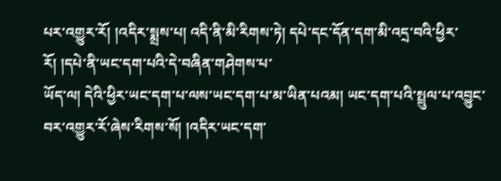པར་འགྱུར་རོ། །འདིར་སྨྲས་པ། འདི་ནི་མི་རིགས་ཏེ། དཔེ་དང་དོན་དག་མི་འདྲ་བའི་ཕྱིར་རོ། །དཔེ་ནི་ཡང་དག་པའི་དེ་བཞིན་གཤེགས་པ་
ཡོད་ལ། དེའི་ཕྱིར་ཡང་དག་པ་ལས་ཡང་དག་པ་མ་ཡིན་པའམ། ཡང་དག་པའི་སྤྲུལ་པ་འབྱུང་བར་འགྱུར་རོ་ཞེས་རིགས་སོ། །འདིར་ཡང་དག་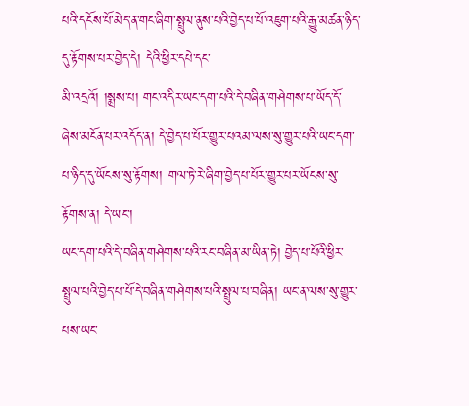པའི་དངོས་པོ་མེད་ན་གང་ཞིག་སྤྲུལ་ནུས་པའི་བྱེད་པ་པོ་འཇུག་པའི་རྒྱུ་མཚན་ཉིད་དུ་རྟོགས་པར་བྱེད་དེ། དེའི་ཕྱིར་དཔེ་དང་
མི་འདྲའོ། །སྨྲས་པ། གང་འདིར་ཡང་དག་པའི་དེ་བཞིན་གཤེགས་པ་ཡོད་དོ་ཞེས་མངོན་པར་འདོད་ན། དེ་བྱེད་པ་པོར་གྱུར་པའམ་ལས་སུ་གྱུར་པའི་ཡང་དག་པ་ཉིད་དུ་ཡོངས་སུ་རྟོགས། གལ་ཏེ་རེ་ཞིག་བྱེད་པ་པོར་གྱུར་པར་ཡོངས་སུ་རྟོགས་ན། དེ་ཡང་།
ཡང་དག་པའི་དེ་བཞིན་གཤེགས་པའི་རང་བཞིན་མ་ཡིན་ཏེ། བྱེད་པ་པོའི་ཕྱིར་སྤྲུལ་པའི་བྱེད་པ་པོ་དེ་བཞིན་གཤེགས་པའི་སྤྲུལ་པ་བཞིན། ཡང་ན་ལས་སུ་གྱུར་པས་ཡང་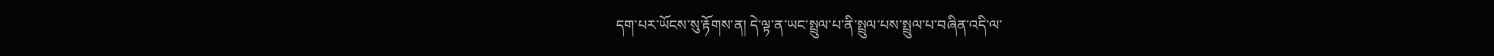དག་པར་ཡོངས་སུ་རྟོགས་ན། དེ་ལྟ་ན་ཡང་སྤྲུལ་པ་ནི་སྤྲུལ་པས་སྤྲུལ་པ་བཞིན་འདི་ལ་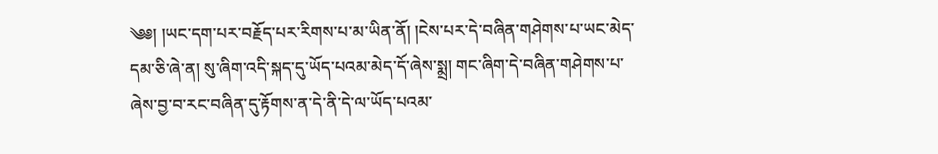༄༅། །ཡང་དག་པར་བརྗོད་པར་རིགས་པ་མ་ཡིན་ནོ། །ངེས་པར་དེ་བཞིན་གཤེགས་པ་ཡང་མེད་དམ་ཅི་ཞེ་ན། སུ་ཞིག་འདི་སྐད་དུ་ཡོད་པའམ་མེད་དོ་ཞེས་སྨྲ། གང་ཞིག་དེ་བཞིན་གཤེགས་པ་ཞེས་བྱ་བ་རང་བཞིན་དུ་རྟོགས་ན་དེ་ནི་དེ་ལ་ཡོད་པའམ་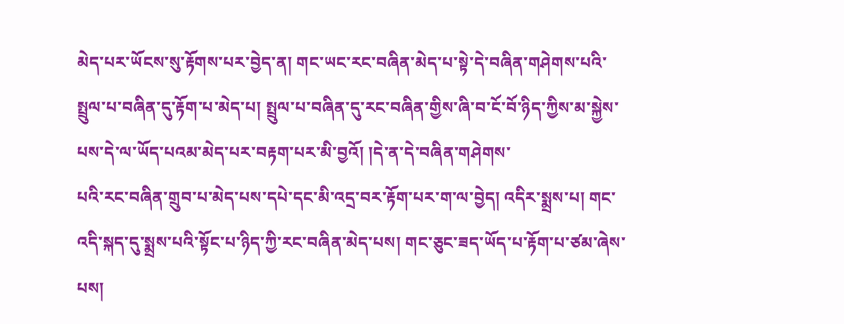མེད་པར་ཡོངས་སུ་རྟོགས་པར་བྱེད་ན། གང་ཡང་རང་བཞིན་མེད་པ་སྟེ་དེ་བཞིན་གཤེགས་པའི་སྤྲུལ་པ་བཞིན་དུ་རྟོག་པ་མེད་པ། སྤྲུལ་པ་བཞིན་དུ་རང་བཞིན་གྱིས་ཞི་བ་ངོ་བོ་ཉིད་ཀྱིས་མ་སྐྱེས་པས་དེ་ལ་ཡོད་པའམ་མེད་པར་བརྟག་པར་མི་བྱའོ། །དེ་ན་དེ་བཞིན་གཤེགས་
པའི་རང་བཞིན་གྲུབ་པ་མེད་པས་དཔེ་དང་མི་འདྲ་བར་རྟོག་པར་ག་ལ་བྱེད། འདིར་སྨྲས་པ། གང་འདི་སྐད་དུ་སྨྲས་པའི་སྟོང་པ་ཉིད་ཀྱི་རང་བཞིན་མེད་པས། གང་ཅུང་ཟད་ཡོད་པ་རྟོག་པ་ཙམ་ཞེས་པས།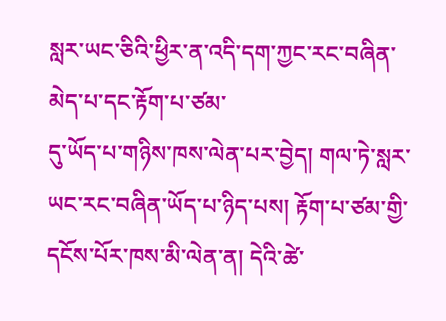སླར་ཡང་ཅིའི་ཕྱིར་ན་འདི་དག་ཀྱང་རང་བཞིན་མེད་པ་དང་རྟོག་པ་ཙམ་
དུ་ཡོད་པ་གཉིས་ཁས་ལེན་པར་བྱེད། གལ་ཏེ་སླར་ཡང་རང་བཞིན་ཡོད་པ་ཉིད་པས། རྟོག་པ་ཙམ་གྱི་དངོས་པོར་ཁས་མི་ལེན་ན། དེའི་ཚེ་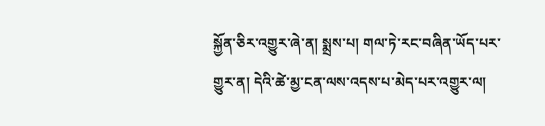སྐྱོན་ཅིར་འགྱུར་ཞེ་ན། སྨྲས་པ། གལ་ཏེ་རང་བཞིན་ཡོད་པར་གྱུར་ན། དེའི་ཚེ་མྱ་ངན་ལས་འདས་པ་མེད་པར་འགྱུར་ལ།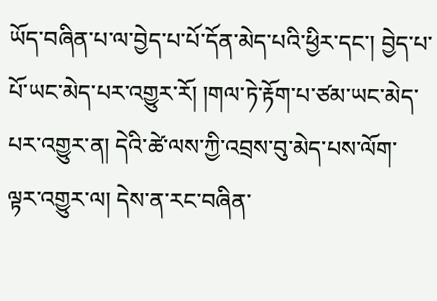ཡོད་བཞིན་པ་ལ་བྱེད་པ་པོ་དོན་མེད་པའི་ཕྱིར་དང་། བྱེད་པ་པོ་ཡང་མེད་པར་འགྱུར་རོ། །གལ་ཏེ་རྟོག་པ་ཙམ་ཡང་མེད་པར་འགྱུར་ན། དེའི་ཚེ་ལས་ཀྱི་འབྲས་བུ་མེད་པས་ལོག་ལྟར་འགྱུར་ལ། དེས་ན་རང་བཞིན་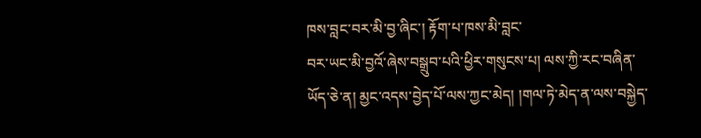ཁས་བླང་བར་མི་བྱ་ཞིང་། རྟོག་པ་ཁས་མི་བླང་
བར་ཡང་མི་བྱའོ་ཞེས་བསྒྲུབ་པའི་ཕྱིར་གསུངས་པ། ལས་ཀྱི་རང་བཞིན་ཡོད་ཅེ་ན། མྱང་འདས་བྱེད་པོ་ལས་ཀྱང་མེད། །གལ་ཏེ་མེད་ན་ལས་བསྐྱེད་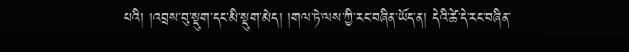པའི། །འབྲས་བུ་སྡུག་དང་མི་སྡུག་མེད། །གལ་ཏེ་ལས་ཀྱི་རང་བཞིན་ཡོད་ན། དེའི་ཚེ་དེ་རང་བཞིན་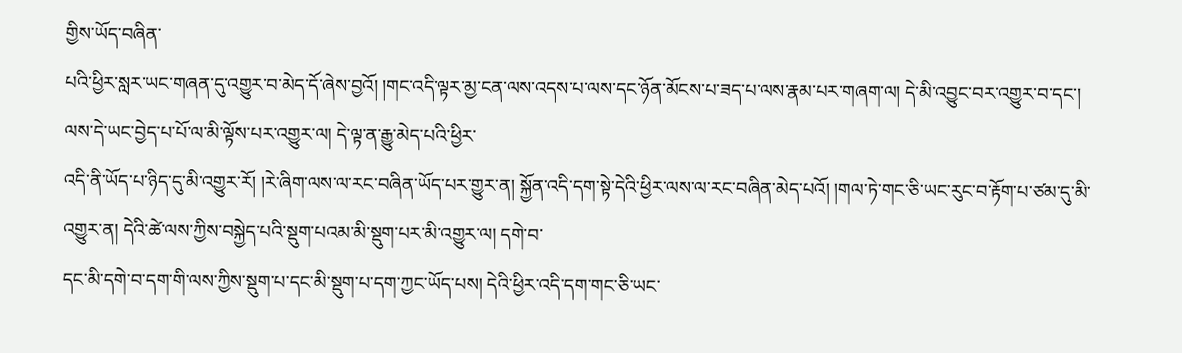གྱིས་ཡོད་བཞིན་
པའི་ཕྱིར་སླར་ཡང་གཞན་དུ་འགྱུར་བ་མེད་དོ་ཞེས་བྱའོ། །གང་འདི་ལྟར་མྱ་ངན་ལས་འདས་པ་ལས་དང་ཉོན་མོངས་པ་ཟད་པ་ལས་རྣམ་པར་གཞག་ལ། དེ་མི་འབྱུང་བར་འགྱུར་བ་དང་། ལས་དེ་ཡང་བྱེད་པ་པོ་ལ་མི་ལྟོས་པར་འགྱུར་ལ། དེ་ལྟ་ན་རྒྱུ་མེད་པའི་ཕྱིར་
འདི་ནི་ཡོད་པ་ཉིད་དུ་མི་འགྱུར་རོ། །རེ་ཞིག་ལས་ལ་རང་བཞིན་ཡོད་པར་གྱུར་ན། སྐྱོན་འདི་དག་སྟེ་དེའི་ཕྱིར་ལས་ལ་རང་བཞིན་མེད་པའོ། །གལ་ཏེ་གང་ཅི་ཡང་རུང་བ་རྟོག་པ་ཙམ་དུ་མི་འགྱུར་ན། དེའི་ཚེ་ལས་ཀྱིས་བསྐྱེད་པའི་སྡུག་པའམ་མི་སྡུག་པར་མི་འགྱུར་ལ། དགེ་བ་
དང་མི་དགེ་བ་དག་གི་ལས་ཀྱིས་སྡུག་པ་དང་མི་སྡུག་པ་དག་ཀྱང་ཡོད་པས། དེའི་ཕྱིར་འདི་དག་གང་ཅི་ཡང་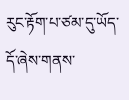རུང་རྟོག་པ་ཙམ་དུ་ཡོད་དོ་ཞེས་གནས་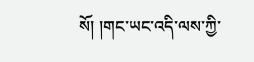སོ། །གང་ཡང་འདི་ལས་ཀྱི་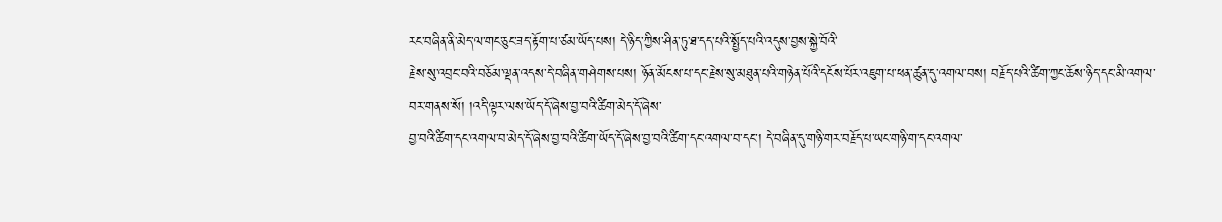རང་བཞིན་ནི་མེད་ལ་གང་ཅུང་ཟད་རྟོག་པ་ཙམ་ཡོད་པས། དེ་ཉིད་ཀྱིས་ཤིན་ཏུ་ཐ་དད་པའི་སྤྱོད་པའི་འདུས་བྱས་སྐྱེ་བོའི་
རྗེས་སུ་འབྲང་བའི་བཅོམ་ལྡན་འདས་དེ་བཞིན་གཤེགས་པས། ཉོན་མོངས་པ་དང་རྗེས་སུ་མཐུན་པའི་གཉེན་པོའི་དངོས་པོར་འཇུག་པ་ཕན་ཚུན་དུ་འགལ་བས། བརྗོད་པའི་ཚིག་ཀྱང་ཆོས་ཉིད་དང་མི་འགལ་བར་གནས་སོ། །འདི་ལྟར་ལས་ཡོད་དོ་ཞེས་བྱ་བའི་ཚིག་མེད་དོ་ཞེས་
བྱ་བའི་ཚིག་དང་འགལ་བ་མེད་དོ་ཞེས་བྱ་བའི་ཚིག་ཡོད་དོ་ཞེས་བྱ་བའི་ཚིག་དང་འགལ་བ་དང་། དེ་བཞིན་དུ་གཉི་གར་བརྗོད་པ་ཡང་གཉི་ག་དང་འགལ་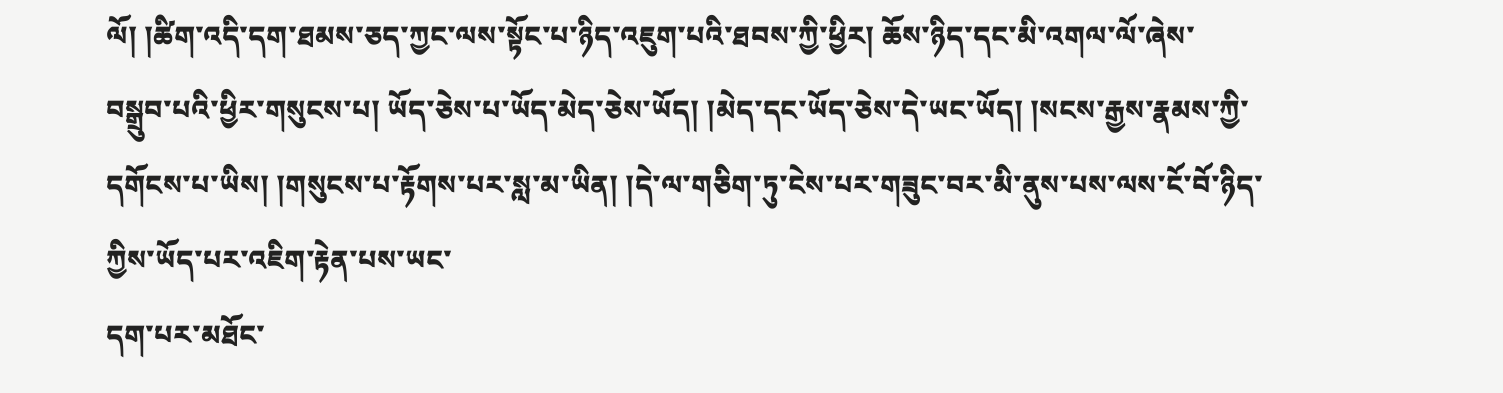ལོ། །ཚིག་འདི་དག་ཐམས་ཅད་ཀྱང་ལས་སྟོང་པ་ཉིད་འཇུག་པའི་ཐབས་ཀྱི་ཕྱིར། ཆོས་ཉིད་དང་མི་འགལ་ལོ་ཞེས་
བསྒྲུབ་པའི་ཕྱིར་གསུངས་པ། ཡོད་ཅེས་པ་ཡོད་མེད་ཅེས་ཡོད། །མེད་དང་ཡོད་ཅེས་དེ་ཡང་ཡོད། །སངས་རྒྱས་རྣམས་ཀྱི་དགོངས་པ་ཡིས། །གསུངས་པ་རྟོགས་པར་སླ་མ་ཡིན། །དེ་ལ་གཅིག་ཏུ་ངེས་པར་གཟུང་བར་མི་ནུས་པས་ལས་ངོ་བོ་ཉིད་ཀྱིས་ཡོད་པར་འཇིག་རྟེན་པས་ཡང་
དག་པར་མཐོང་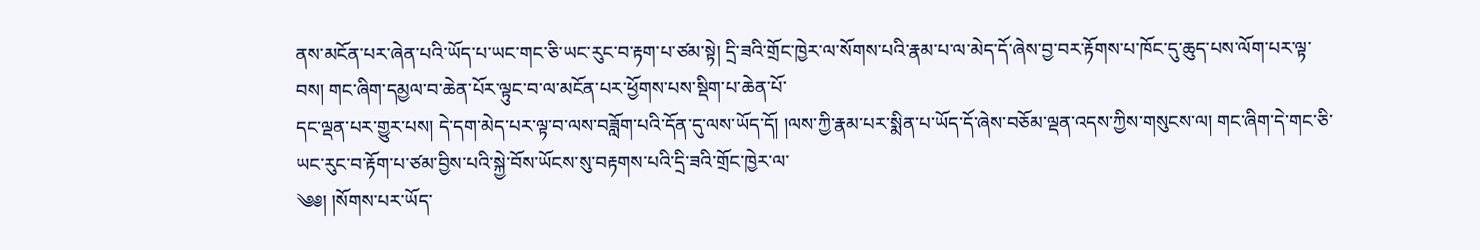ནས་མངོན་པར་ཞེན་པའི་ཡོད་པ་ཡང་གང་ཅི་ཡང་རུང་བ་རྟག་པ་ཙམ་སྟེ། དྲི་ཟའི་གྲོང་ཁྱེར་ལ་སོགས་པའི་རྣམ་པ་ལ་མེད་དོ་ཞེས་བྱ་བར་རྟོགས་པ་ཁོང་དུ་ཆུད་པས་ལོག་པར་ལྟ་བས། གང་ཞིག་དམྱལ་བ་ཆེན་པོར་ལྟུང་བ་ལ་མངོན་པར་ཕྱོགས་པས་སྡིག་པ་ཆེན་པོ་
དང་ལྡན་པར་གྱུར་པས། དེ་དག་མེད་པར་ལྟ་བ་ལས་བཟློག་པའི་དོན་དུ་ལས་ཡོད་དོ། །ལས་ཀྱི་རྣམ་པར་སྨིན་པ་ཡོད་དོ་ཞེས་བཅོམ་ལྡན་འདས་ཀྱིས་གསུངས་ལ། གང་ཞིག་དེ་གང་ཅི་ཡང་རུང་བ་རྟོག་པ་ཙམ་བྱིས་པའི་སྐྱེ་བོས་ཡོངས་སུ་བརྟགས་པའི་དྲི་ཟའི་གྲོང་ཁྱེར་ལ་
༄༅། །སོགས་པར་ཡོད་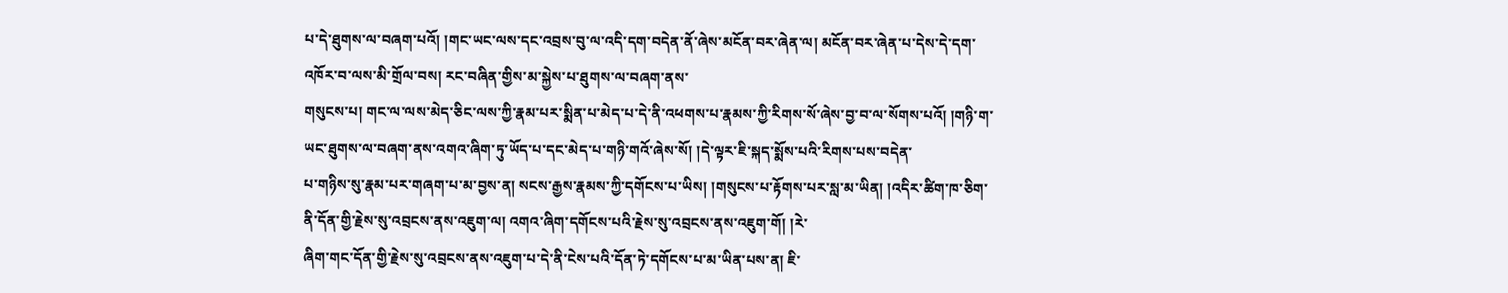པ་དེ་ཐུགས་ལ་བཞག་པའོ། །གང་ཡང་ལས་དང་འབྲས་བུ་ལ་འདི་དག་བདེན་ནོ་ཞེས་མངོན་བར་ཞེན་ལ། མངོན་བར་ཞེན་པ་དེས་དེ་དག་འཁོར་བ་ལས་མི་གྲོལ་བས། རང་བཞིན་གྱིས་མ་སྐྱེས་པ་ཐུགས་ལ་བཞག་ནས་
གསུངས་པ། གང་ལ་ལས་མེད་ཅིང་ལས་ཀྱི་རྣམ་པར་སྨིན་པ་མེད་པ་དེ་ནི་འཕགས་པ་རྣམས་ཀྱི་རིགས་སོ་ཞེས་བྱ་བ་ལ་སོགས་པའོ། །གཉི་ག་ཡང་ཐུགས་ལ་བཞག་ནས་འགའ་ཞིག་ཏུ་ཡོད་པ་དང་མེད་པ་གཉི་གའོ་ཞེས་སོ། །དེ་ལྟར་ཇི་སྐད་སྨོས་པའི་རིགས་པས་བདེན་
པ་གཉིས་སུ་རྣམ་པར་གཞག་པ་མ་བྱས་ན། སངས་རྒྱས་རྣམས་ཀྱི་དགོངས་པ་ཡིས། །གསུངས་པ་རྟོགས་པར་སླ་མ་ཡིན། །འདིར་ཚིག་ཁ་ཅིག་ནི་དོན་གྱི་རྗེས་སུ་འབྲངས་ནས་འཇུག་ལ། འགའ་ཞིག་དགོངས་པའི་རྗེས་སུ་འབྲངས་ནས་འཇུག་གོ། །རེ་
ཞིག་གང་དོན་གྱི་རྗེས་སུ་འབྲངས་ནས་འཇུག་པ་དེ་ནི་ངེས་པའི་དོན་ཏེ་དགོངས་པ་མ་ཡིན་པས་ན། ཇི་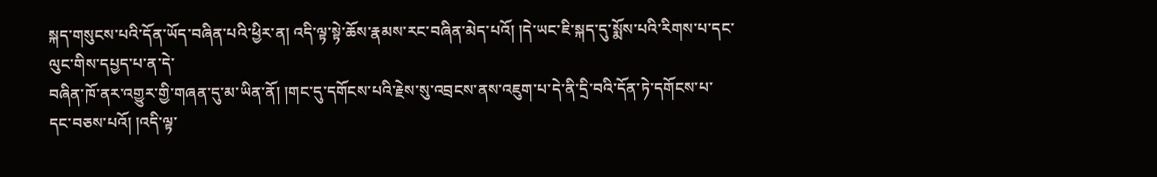སྐད་གསུངས་པའི་དོན་ཡོད་བཞིན་པའི་ཕྱིར་ན། འདི་ལྟ་སྟེ་ཆོས་རྣམས་རང་བཞིན་མེད་པའོ། །དེ་ཡང་ཇི་སྐད་དུ་སྨོས་པའི་རིགས་པ་དང་ལུང་གིས་དཔྱད་པ་ན་དེ་
བཞིན་ཁོ་ནར་འགྱུར་གྱི་གཞན་དུ་མ་ཡིན་ནོ། །གང་དུ་དགོངས་པའི་རྗེས་སུ་འབྲངས་ནས་འཇུག་པ་དེ་ནི་དྲི་བའི་དོན་ཏེ་དགོངས་པ་དང་བཅས་པའོ། །འདི་ལྟ་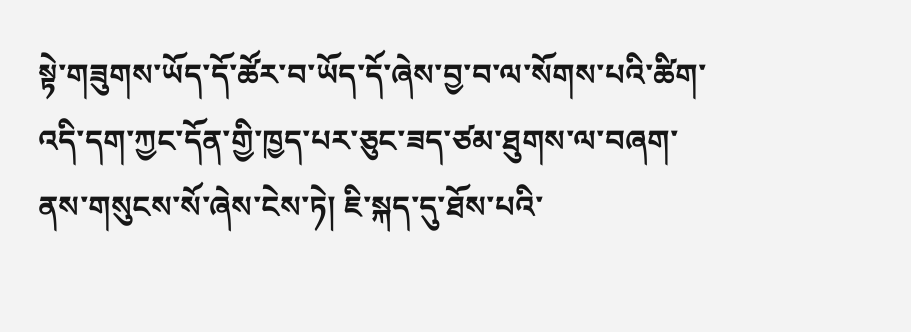སྟེ་གཟུགས་ཡོད་དོ་ཚོར་བ་ཡོད་དོ་ཞེས་བྱ་བ་ལ་སོགས་པའི་ཚིག་འདི་དག་ཀྱང་དོན་གྱི་ཁྱད་པར་ཅུང་ཟད་ཙམ་ཐུགས་ལ་བཞག་
ནས་གསུངས་སོ་ཞེས་ངེས་ཏེ། ཇི་སྐད་དུ་ཐོས་པའི་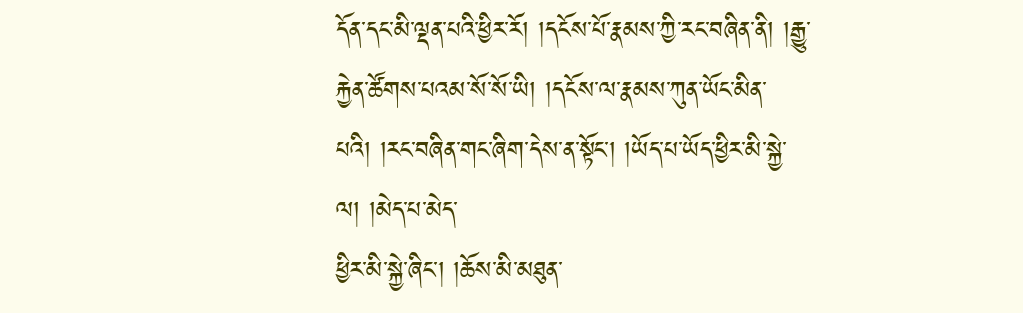དོན་དང་མི་ལྡན་པའི་ཕྱིར་རོ། །དངོས་པོ་རྣམས་ཀྱི་རང་བཞིན་ནི། །རྒྱུ་རྐྱེན་ཚོགས་པའམ་སོ་སོ་ཡི། །དངོས་ལ་རྣམས་ཀུན་ཡོང་མིན་པའི། །རང་བཞིན་གང་ཞིག་དེས་ན་སྟོང་། །ཡོད་པ་ཡོད་ཕྱིར་མི་སྐྱེ་ལ། །མེད་པ་མེད་
ཕྱིར་མི་སྐྱེ་ཞིང་། །ཆོས་མི་མཐུན་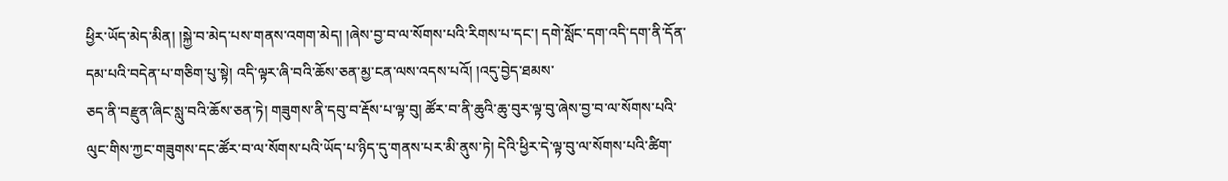ཕྱིར་ཡོད་མེད་མིན། །སྐྱེ་བ་མེད་པས་གནས་འགག་མེད། །ཞེས་བྱ་བ་ལ་སོགས་པའི་རིགས་པ་དང་། དགེ་སློང་དག་འདི་དག་ནི་དོན་དམ་པའི་བདེན་པ་གཅིག་པུ་སྟེ། འདི་ལྟར་ཞི་བའི་ཆོས་ཅན་མྱ་ངན་ལས་འདས་པའོ། །འདུ་བྱེད་ཐམས་
ཅད་ནི་བརྫུན་ཞིང་སླུ་བའི་ཆོས་ཅན་ཏེ། གཟུགས་ནི་དབུ་བ་རྡོས་པ་ལྟ་བུ། ཚོར་བ་ནི་ཆུའི་ཆུ་བུར་ལྟ་བུ་ཞེས་བྱ་བ་ལ་སོགས་པའི་ལུང་གིས་ཀྱང་གཟུགས་དང་ཚོར་བ་ལ་སོགས་པའི་ཡོད་པ་ཉིད་དུ་གནས་པར་མི་ནུས་ཏེ། དེའི་ཕྱིར་དེ་ལྟ་བུ་ལ་སོགས་པའི་ཚིག་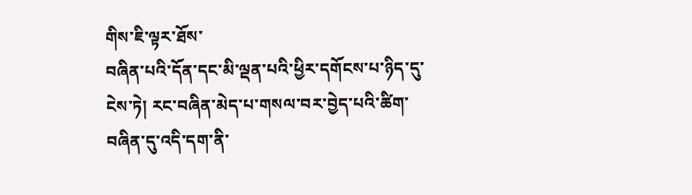གིས་ཇི་ལྟར་ཐོས་
བཞིན་པའི་དོན་དང་མི་ལྡན་པའི་ཕྱིར་དགོངས་པ་ཉིད་དུ་ངེས་ཏེ། རང་བཞིན་མེད་པ་གསལ་བར་བྱེད་པའི་ཚིག་བཞིན་དུ་འདི་དག་ནི་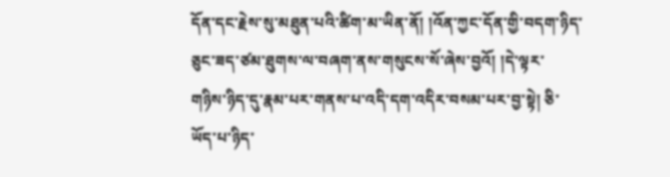དོན་དང་རྗེས་སུ་མཐུན་པའི་ཚིག་མ་ཡིན་ནོ། །འོན་ཀྱང་དོན་གྱི་བདག་ཉིད་ཅུང་ཟད་ཙམ་ཐུགས་ལ་བཞག་ནས་གསུངས་སོ་ཞེས་བྱའོ། །དེ་ལྟར་
གཉིས་ཉིད་དུ་རྣམ་པར་གནས་པ་འདི་དག་འདིར་བསམ་པར་བྱ་སྟེ། ཅི་ཡོད་པ་ཉིད་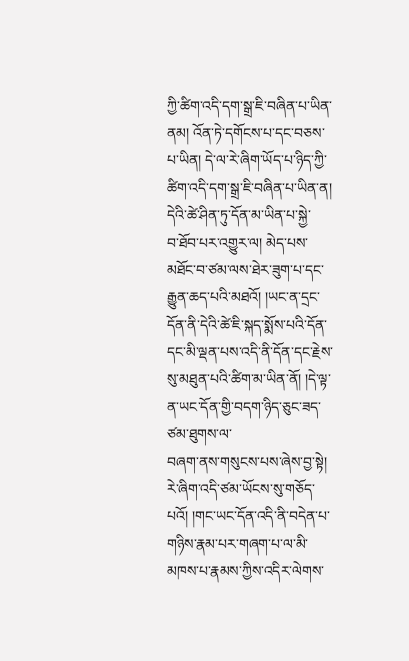ཀྱི་ཚིག་འདི་དག་སྒྲ་ཇི་བཞིན་པ་ཡིན་ནམ། འོན་ཏེ་དགོངས་པ་དང་བཅས་པ་ཡིན། དེ་ལ་རེ་ཞིག་ཡོད་པ་ཉིད་ཀྱི་ཚིག་འདི་དག་སྒྲ་ཇི་བཞིན་པ་ཡིན་ན། དེའི་ཚེ་ཤིན་ཏུ་དོན་མ་ཡིན་པ་སྐྱེ་
བ་ཐོབ་པར་འགྱུར་ལ། མེད་པས་མཐོང་བ་ཙམ་ལས་ཐེར་ཟུག་པ་དང་རྒྱུན་ཆད་པའི་མཐའོ། །ཡང་ན་དྲང་དོན་ནི་དེའི་ཚེ་ཇི་སྐད་སྨོས་པའི་དོན་དང་མི་ལྡན་པས་འདི་ནི་དོན་དང་རྗེས་སུ་མཐུན་པའི་ཚིག་མ་ཡིན་ནོ། །དེ་ལྟ་ན་ཡང་དོན་གྱི་བདག་ཉིད་ཅུང་ཟད་ཙམ་ཐུགས་ལ་
བཞག་ནས་གསུངས་པས་ཞེས་བྱ་སྟེ། རེ་ཞིག་འདི་ཙམ་ཡོངས་སུ་གཅོད་པའོ། །གང་ཡང་དོན་འདི་ནི་བདེན་པ་གཉིས་རྣམ་པར་གཞག་པ་ལ་མི་མཁས་པ་རྣམས་ཀྱིས་འདིར་ལེགས་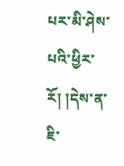པར་མི་ཤེས་པའི་ཕྱིར་རོ། །དེས་ན་ཇི་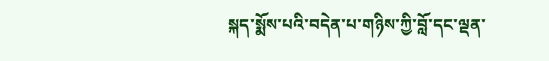སྐད་སྨོས་པའི་བདེན་པ་གཉིས་ཀྱི་བློ་དང་ལྡན་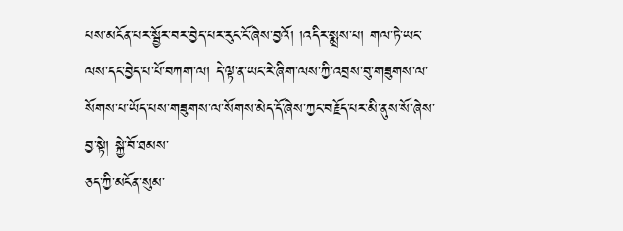པས་མངོན་པར་སྦྱོར་བར་བྱེད་པར་རུང་ངོ་ཞེས་བྱའོ། །འདིར་སྨྲས་པ། གལ་ཏེ་ཡང་ལས་དང་བྱེད་པ་པོ་བཀག་ལ། དེ་ལྟ་ན་ཡང་རེ་ཞིག་ལས་ཀྱི་འབྲས་བུ་གཟུགས་ལ་སོགས་པ་ཡོད་པས་གཟུགས་ལ་སོགས་མེད་དོ་ཞེས་ཀྱང་བརྗོད་པར་མི་ནུས་སོ་ཞེས་བྱ་སྟེ། སྐྱེ་བོ་ཐམས་
ཅད་ཀྱི་མངོན་སུམ་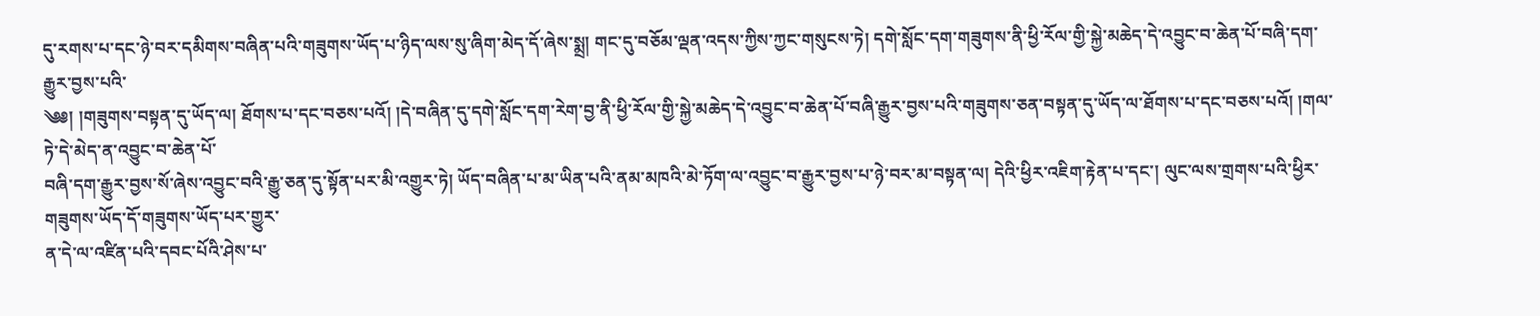དུ་རགས་པ་དང་ཉེ་བར་དམིགས་བཞིན་པའི་གཟུགས་ཡོད་པ་ཉིད་ལས་སུ་ཞིག་མེད་དོ་ཞེས་སྨྲ། གང་དུ་བཅོམ་ལྡན་འདས་ཀྱིས་ཀྱང་གསུངས་ཏེ། དགེ་སློང་དག་གཟུགས་ནི་ཕྱི་རོལ་གྱི་སྐྱེ་མཆེད་དེ་འབྱུང་བ་ཆེན་པོ་བཞི་དག་རྒྱུར་བྱས་པའི་
༄༅། །གཟུགས་བསྟན་དུ་ཡོད་ལ། ཐོགས་པ་དང་བཅས་པའོ། །དེ་བཞིན་དུ་དགེ་སློང་དག་རེག་བྱ་ནི་ཕྱི་རོལ་གྱི་སྐྱེ་མཆེད་དེ་འབྱུང་བ་ཆེན་པོ་བཞི་རྒྱུར་བྱས་པའི་གཟུགས་ཅན་བསྟན་དུ་ཡོད་ལ་ཐོགས་པ་དང་བཅས་པའོ། །གལ་ཏེ་དེ་མེད་ན་འབྱུང་བ་ཆེན་པོ་
བཞི་དག་རྒྱུར་བྱས་སོ་ཞེས་འབྱུང་བའི་རྒྱུ་ཅན་དུ་སྟོན་པར་མི་འགྱུར་ཏེ། ཡོད་བཞིན་པ་མ་ཡིན་པའི་ནམ་མཁའི་མེ་ཏོག་ལ་འབྱུང་བ་རྒྱུར་བྱས་པ་ཉེ་བར་མ་བསྟན་ལ། དེའི་ཕྱིར་འཇིག་རྟེན་པ་དང་། ལུང་ལས་གྲགས་པའི་ཕྱིར་གཟུགས་ཡོད་དོ་གཟུགས་ཡོད་པར་གྱུར་
ན་དེ་ལ་འཛིན་པའི་དབང་པོའི་ཤེས་པ་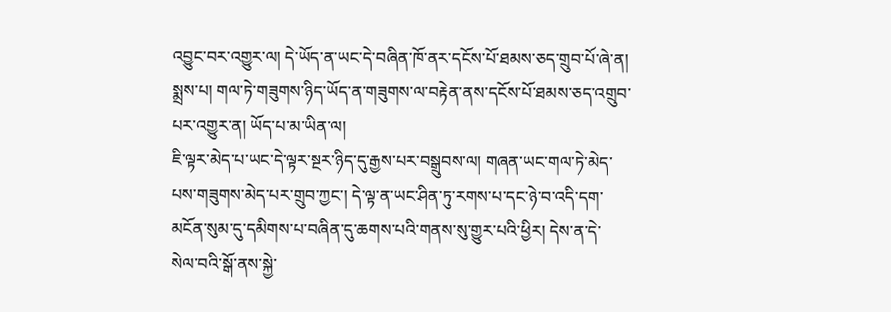འབྱུང་བར་འགྱུར་ལ། དེ་ཡོད་ན་ཡང་དེ་བཞིན་ཁོ་ནར་དངོས་པོ་ཐམས་ཅད་གྲུབ་པོ་ཞེ་ན། སྨྲས་པ། གལ་ཏེ་གཟུགས་ཉིད་ཡོད་ན་གཟུགས་ལ་བརྟེན་ནས་དངོས་པོ་ཐམས་ཅད་འགྲུབ་པར་འགྱུར་ན། ཡོད་པ་མ་ཡིན་ལ།
ཇི་ལྟར་མེད་པ་ཡང་དེ་ལྟར་སྔར་ཉིད་དུ་རྒྱས་པར་བསྒྲུབས་ལ། གཞན་ཡང་གལ་ཏེ་མེད་པས་གཟུགས་མེད་པར་གྲུབ་ཀྱང་། དེ་ལྟ་ན་ཡང་ཤིན་ཏུ་རགས་པ་དང་ཉེ་བ་འདི་དག་མངོན་སུམ་དུ་དམིགས་པ་བཞིན་དུ་ཆགས་པའི་གནས་སུ་གྱུར་པའི་ཕྱིར། དེས་ན་དེ་
སེལ་བའི་སྒོ་ནས་སྐྱེ་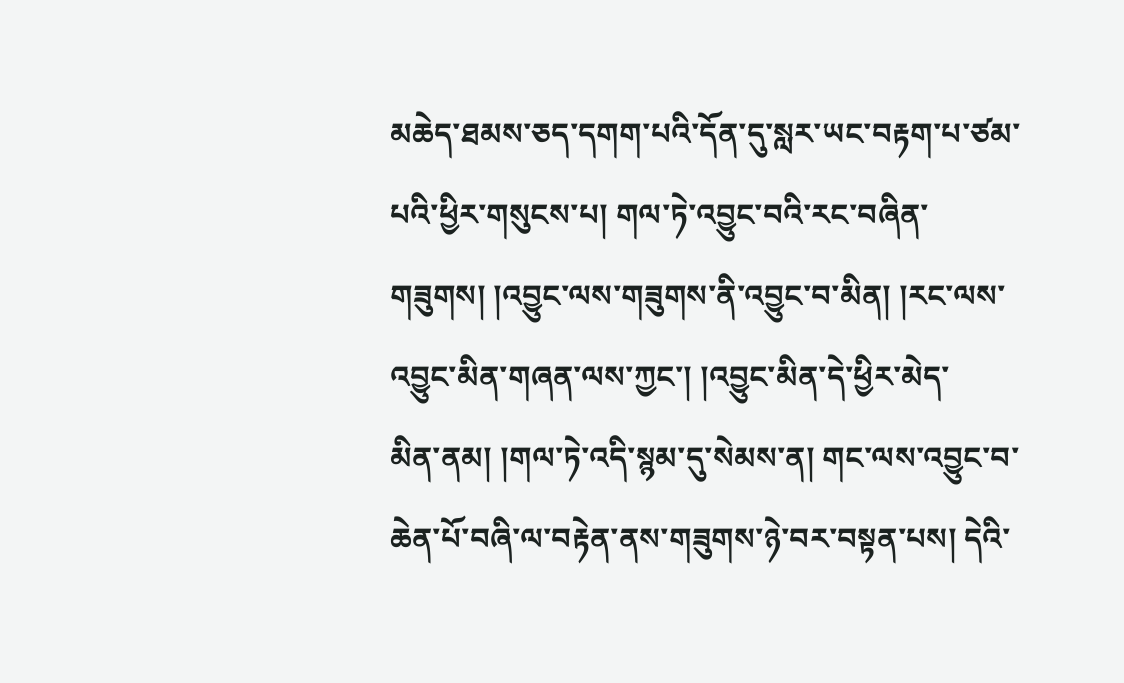མཆེད་ཐམས་ཅད་དགག་པའི་དོན་དུ་སླར་ཡང་བརྟག་པ་ཙམ་པའི་ཕྱིར་གསུངས་པ། གལ་ཏེ་འབྱུང་བའི་རང་བཞིན་གཟུགས། །འབྱུང་ལས་གཟུགས་ནི་འབྱུང་བ་མིན། །རང་ལས་འབྱུང་མིན་གཞན་ལས་ཀྱང་། །འབྱུང་མིན་དེ་ཕྱིར་མེད་
མིན་ནམ། །གལ་ཏེ་འདི་སྙམ་དུ་སེམས་ན། གང་ལས་འབྱུང་བ་ཆེན་པོ་བཞི་ལ་བརྟེན་ནས་གཟུགས་ཉེ་བར་བསྟན་པས། དེའི་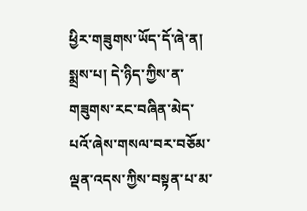ཕྱིར་གཟུགས་ཡོད་དོ་ཞེ་ན། སྨྲས་པ། དེ་ཉིད་ཀྱིས་ན་གཟུགས་རང་བཞིན་མེད་པའོ་ཞེས་གསལ་བར་བཅོམ་ལྡན་འདས་ཀྱིས་བསྟན་པ་མ་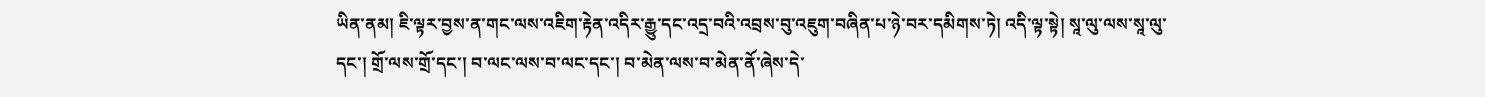ཡིན་ནམ། ཇི་ལྟར་བྱས་ན་གང་ལས་འཇིག་རྟེན་འདིར་རྒྱུ་དང་འདྲ་བའི་འབྲས་བུ་འཇུག་བཞིན་པ་ཉེ་བར་དམིགས་ཏེ། འདི་ལྟ་སྟེ། སཱ་ལུ་ལས་སཱ་ལུ་དང་། གྲོ་ལས་གྲོ་དང་། བ་ལང་ལས་བ་ལང་དང་། བ་མེན་ལས་བ་མེན་ནོ་ཞེས་དེ་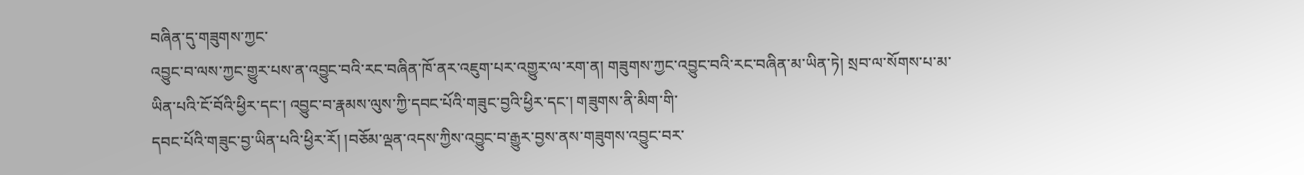བཞིན་དུ་གཟུགས་ཀྱང་
འབྱུང་བ་ལས་ཀྱང་གྱུར་པས་ན་འབྱུང་བའི་རང་བཞིན་ཁོ་ནར་འཇུག་པར་འགྱུར་ལ་རག་ན། གཟུགས་ཀྱང་འབྱུང་བའི་རང་བཞིན་མ་ཡིན་ཏེ། སྲབ་ལ་སོགས་པ་མ་ཡིན་པའི་ངོ་བོའི་ཕྱིར་དང་། འབྱུང་བ་རྣམས་ལུས་ཀྱི་དབང་པོའི་གཟུང་བྱའི་ཕྱིར་དང་། གཟུགས་ནི་མིག་གི་
དབང་པོའི་གཟུང་བྱ་ཡིན་པའི་ཕྱིར་རོ། །བཅོམ་ལྡན་འདས་ཀྱིས་འབྱུང་བ་རྒྱུར་བྱས་ནས་གཟུགས་འབྱུང་བར་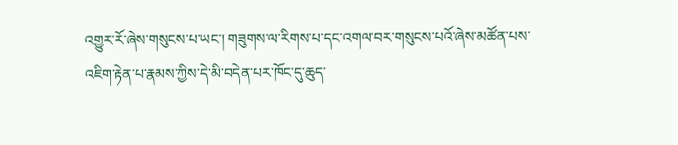འགྱུར་རོ་ཞེས་གསུངས་པ་ཡང་། གཟུགས་ལ་རིགས་པ་དང་འགལ་བར་གསུངས་པའོ་ཞེས་མཚོན་པས་འཇིག་རྟེན་པ་རྣམས་ཀྱིས་དེ་མི་བདེན་པར་ཁོང་དུ་ཆུད་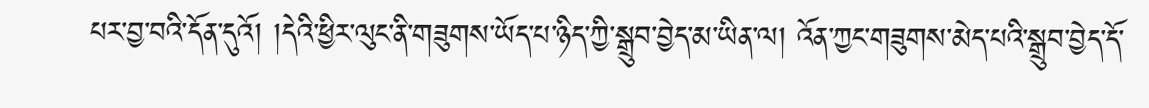པར་བྱ་བའི་དོན་དུའོ། །དེའི་ཕྱིར་ལུང་ནི་གཟུགས་ཡོད་པ་ཉིད་ཀྱི་སྒྲུབ་བྱེད་མ་ཡིན་ལ། འོན་ཀྱང་གཟུགས་མེད་པའི་སྒྲུབ་བྱེད་དོ་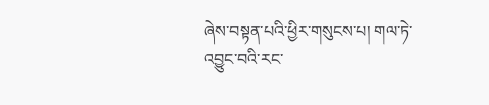ཞེས་བསྟན་པའི་ཕྱིར་གསུངས་པ། གལ་ཏེ་འབྱུང་བའི་རང་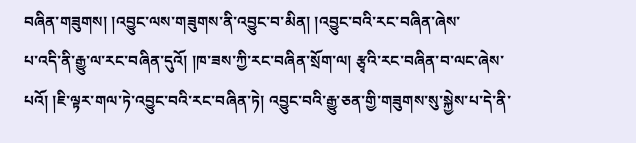བཞིན་གཟུགས། །འབྱུང་ལས་གཟུགས་ནི་འབྱུང་བ་མིན། །འབྱུང་བའི་རང་བཞིན་ཞེས་
པ་འདི་ནི་རྒྱུ་ལ་རང་བཞིན་དུའོ། །ཁ་ཟས་ཀྱི་རང་བཞིན་སྲོག་ལ། རྩྭའི་རང་བཞིན་བ་ལང་ཞེས་པའོ། །ཇི་ལྟར་གལ་ཏེ་འབྱུང་བའི་རང་བཞིན་ཏེ། འབྱུང་བའི་རྒྱུ་ཅན་གྱི་གཟུགས་སུ་སྐྱེས་པ་དེ་ནི་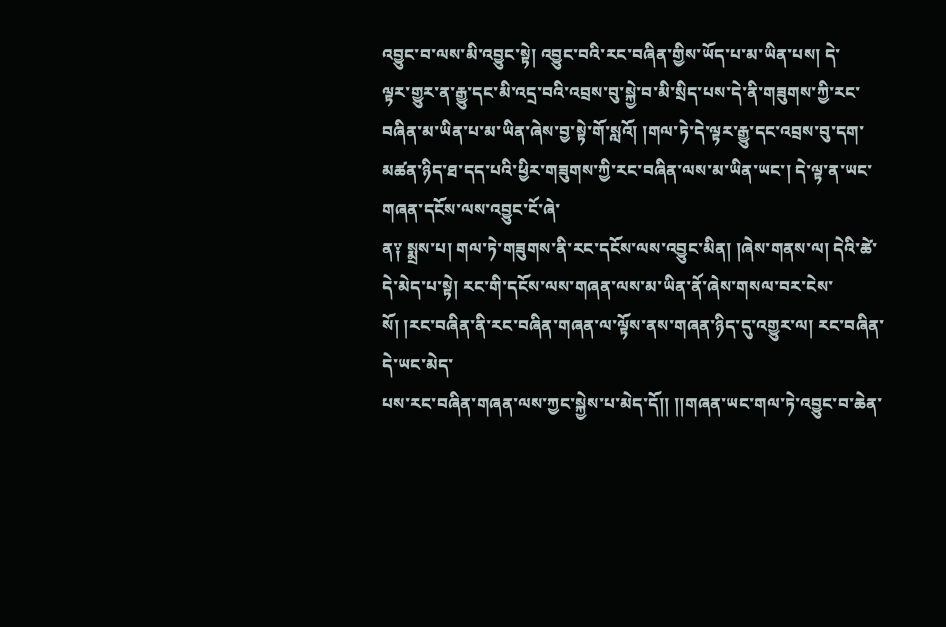འབྱུང་བ་ལས་མི་འབྱུང་སྟེ། འབྱུང་བའི་རང་བཞིན་གྱིས་ཡོད་པ་མ་ཡིན་པས། དེ་
ལྟར་གྱུར་ན་རྒྱུ་དང་མི་འདྲ་བའི་འབྲས་བུ་སྐྱེ་བ་མི་སྲིད་པས་དེ་ནི་གཟུགས་ཀྱི་རང་བཞིན་མ་ཡིན་པ་མ་ཡིན་ཞེས་བྱ་སྟེ་གོ་སླའོ། །གལ་ཏེ་དེ་ལྟར་རྒྱུ་དང་འབྲས་བུ་དག་མཚན་ཉིད་ཐ་དད་པའི་ཕྱིར་གཟུགས་ཀྱི་རང་བཞིན་ལས་མ་ཡིན་ཡང་། དེ་ལྟ་ན་ཡང་གཞན་དངོས་ལས་འབྱུང་ངོ་ཞེ་
ན༑ སྨྲས་པ། གལ་ཏེ་གཟུགས་ནི་རང་དངོས་ལས་འབྱུང་མིན། །ཞེས་གནས་ལ། དེའི་ཚེ་དེ་མེད་པ་སྟེ། རང་གི་དངོས་ལས་གཞན་ལས་མ་ཡིན་ནོ་ཞེས་གསལ་བར་ངེས་སོ། །རང་བཞིན་ནི་རང་བཞིན་གཞན་ལ་ལྟོས་ནས་གཞན་ཉིད་དུ་འགྱུར་ལ། རང་བཞིན་དེ་ཡང་མེད་
པས་རང་བཞིན་གཞན་ལས་ཀྱང་སྐྱེས་པ་མེད་དོ།། །།གཞན་ཡང་གལ་ཏེ་འབྱུང་བ་ཆེན་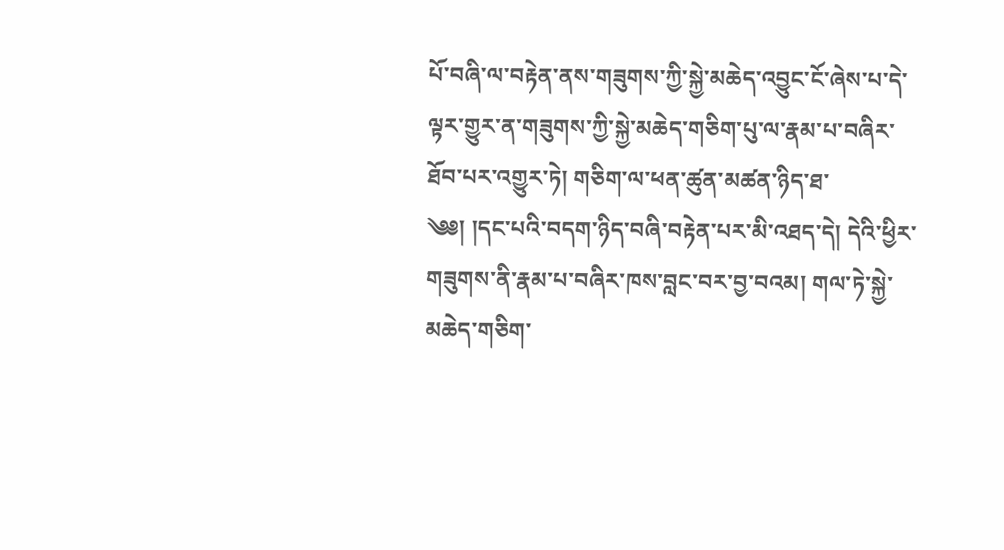པོ་བཞི་ལ་བརྟེན་ནས་གཟུགས་ཀྱི་སྐྱེ་མཆེད་འབྱུང་ངོ་ཞེས་པ་དེ་ལྟར་གྱུར་ན་གཟུགས་ཀྱི་སྐྱེ་མཆེད་གཅིག་པུ་ལ་རྣམ་པ་བཞིར་ཐོབ་པར་འགྱུར་ཏེ། གཅིག་ལ་ཕན་ཚུན་མཚན་ཉིད་ཐ་
༄༅། །དང་པའི་བདག་ཉིད་བཞི་བརྟེན་པར་མི་འཐད་དེ། དེའི་ཕྱིར་གཟུགས་ནི་རྣམ་པ་བཞིར་ཁས་བླང་བར་བྱ་བའམ། གལ་ཏེ་སྐྱེ་མཆེད་གཅིག་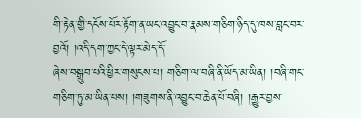གི་རྟེན་གྱི་དངོས་པོར་རྟོག་ན་ཡང་འབྱུང་བ་རྣམས་གཅིག་ཉིད་དུ་ཁས་བླང་བར་བྱའོ། །འདི་དག་ཀྱང་དེ་ལྟར་མེད་དོ་
ཞེས་བསྒྲུབ་པའི་ཕྱིར་གསུངས་པ། གཅིག་ལ་བཞི་ནི་ཡོད་མ་ཡིན། །བཞི་གང་གཅིག་ཏུ་མ་ཡིན་པས། །གཟུགས་ནི་འབྱུང་བ་ཆེན་པོ་བཞི། །རྒྱུར་བྱས་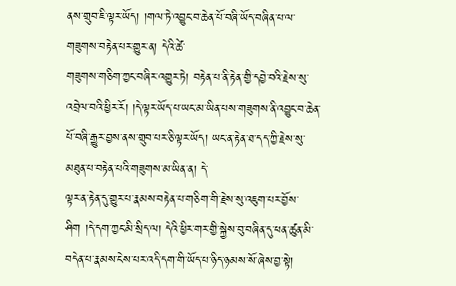ནས་གྲུབ་ཇི་ལྟར་ཡོད། །གལ་ཏེ་འབྱུང་བ་ཆེན་པོ་བཞི་ཡོད་བཞིན་པ་ལ་གཟུགས་བརྟེན་པར་གྱུར་ན། དེའི་ཚེ་
གཟུགས་གཅིག་ཀྱང་བཞིར་འགྱུར་ཏེ། བརྟེན་པ་ནི་རྟེན་གྱི་དབྱེ་བའི་རྗེས་སུ་འབྲེལ་བའི་ཕྱིར་རོ། །དེ་ལྟར་ཡོད་པ་ཡང་མ་ཡིན་པས་གཟུགས་ནི་འབྱུང་བ་ཆེན་པོ་བཞི་རྒྱུར་བྱས་ནས་གྲུབ་པར་ཅི་ལྟར་ཡོད། ཡང་ན་རྟེན་ཐ་དད་ཀྱི་རྗེས་སུ་མཐུན་པ་བརྟེན་པའི་གཟུགས་མ་ཡིན་ན། དེ་
ལྟར་ན་རྟེན་དུ་གྱུར་པ་རྣམས་བརྟེན་པ་གཅིག་གི་རྗེས་སུ་འཇུག་པར་བྱོས་ཤིག །དེ་དག་ཀྱང་མི་སྲིད་ལ། དེའི་ཕྱིར་གར་གྱི་སྐྱེས་བུ་བཞིན་དུ་ཕན་ཚུན་མི་བདེན་པ་རྣམས་ངེས་པར་འདི་དག་གི་ཡོད་པ་ཉིད་ཉམས་སོ་ཞེས་བྱ་སྟེ།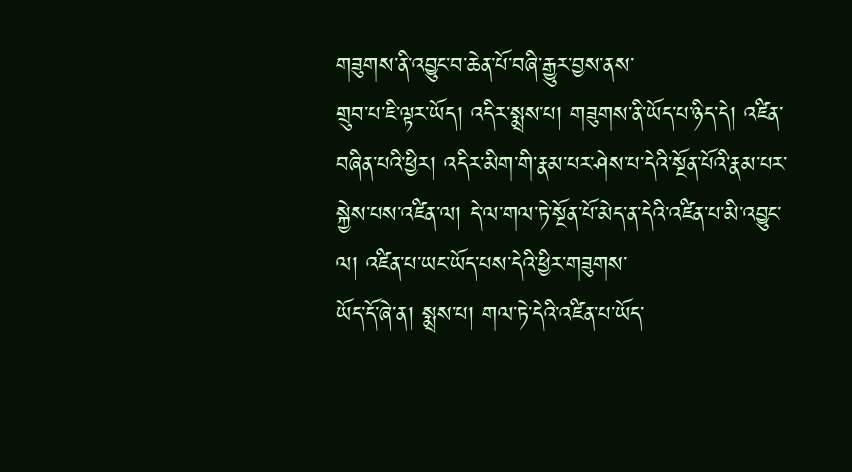གཟུགས་ནི་འབྱུང་བ་ཆེན་པོ་བཞི་རྒྱུར་བྱས་ནས་
གྲུབ་པ་ཇི་ལྟར་ཡོད། འདིར་སྨྲས་པ། གཟུགས་ནི་ཡོད་པ་ཉིད་དེ། འཛིན་བཞིན་པའི་ཕྱིར། འདིར་མིག་གི་རྣམ་པར་ཤེས་པ་དེའི་སྔོན་པོའི་རྣམ་པར་སྐྱེས་པས་འཛིན་ལ། དེ་ལ་གལ་ཏེ་སྔོན་པོ་མེད་ན་དེའི་འཛིན་པ་མི་འབྱུང་ལ། འཛིན་པ་ཡང་ཡོད་པས་དེའི་ཕྱིར་གཟུགས་
ཡོད་དོ་ཞེ་ན། སྨྲས་པ། གལ་ཏེ་དེའི་འཛིན་པ་ཡོད་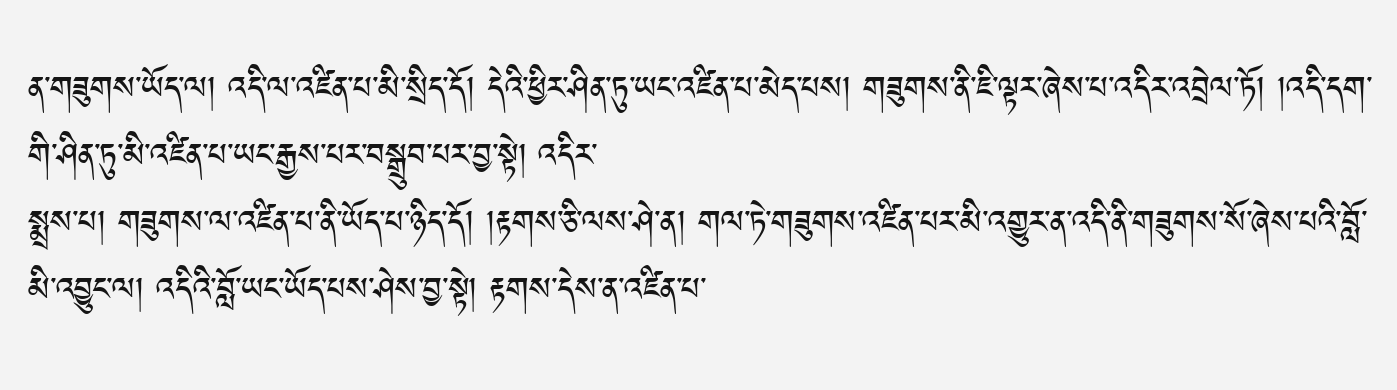ན་གཟུགས་ཡོད་ལ། འདི་ལ་འཛིན་པ་མི་སྲིད་དོ། དེའི་ཕྱིར་ཤིན་ཏུ་ཡང་འཛིན་པ་མེད་པས། གཟུགས་ནི་ཇི་ལྟར་ཞེས་པ་འདིར་འབྲེལ་ཏོ། །འདི་དག་གི་ཤིན་ཏུ་མི་འཛིན་པ་ཡང་རྒྱས་པར་བསྒྲུབ་པར་བྱ་སྟེ། འདིར་
སྨྲས་པ། གཟུགས་ལ་འཛིན་པ་ནི་ཡོད་པ་ཉིད་དོ། །རྟགས་ཅི་ལས་ཤེ་ན། གལ་ཏེ་གཟུགས་འཛིན་པར་མི་འགྱུར་ན་འདི་ནི་གཟུགས་སོ་ཞེས་པའི་བློ་མི་འབྱུང་ལ། འདིའི་བློ་ཡང་ཡོད་པས་ཤེས་བྱ་སྟེ། རྟགས་དེས་ན་འཛིན་པ་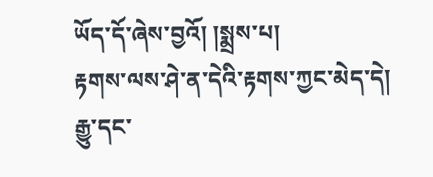ཡོད་དོ་ཞེས་བྱའོ། །སྨྲས་པ།
རྟགས་ལས་ཤེ་ན་དེའི་རྟགས་ཀྱང་མེད་དེ། རྒྱུ་དང་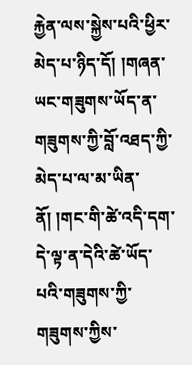རྐྱེན་ལས་སྐྱེས་པའི་ཕྱིར་མེད་པ་ཉིད་དོ། །གཞན་ཡང་གཟུགས་ཡོད་ན་གཟུགས་ཀྱི་བློ་འཐད་ཀྱི་མེད་པ་ལ་མ་ཡིན་ནོ། །གང་གི་ཚེ་འདི་དག་དེ་ལྟ་ན་དེའི་ཚེ་ཡོད་པའི་གཟུགས་ཀྱི་གཟུགས་ཀྱིས་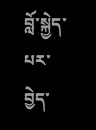བློ་སྐྱེད་པར་བྱེད་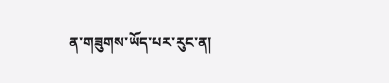ན་གཟུགས་ཡོད་པར་རུང་ན།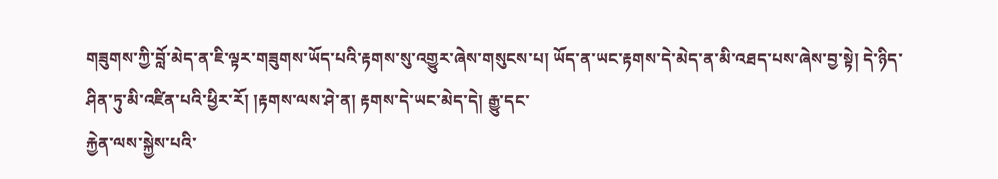གཟུགས་ཀྱི་བློ་མེད་ན་ཇི་ལྟར་གཟུགས་ཡོད་པའི་རྟགས་སུ་འགྱུར་ཞེས་གསུངས་པ། ཡོད་ན་ཡང་རྟགས་དེ་མེད་ན་མི་འཐད་པས་ཞེས་བྱ་སྟེ། དེ་ཉིད་ཤིན་ཏུ་མི་འཛིན་པའི་ཕྱིར་རོ། །རྟགས་ལས་ཤེ་ན། རྟགས་དེ་ཡང་མེད་དེ། རྒྱུ་དང་
རྐྱེན་ལས་སྐྱེས་པའི་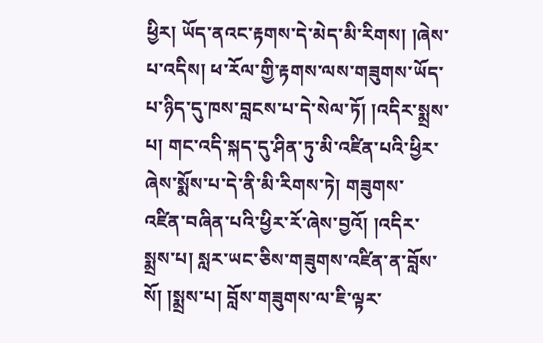ཕྱིར། ཡོད་ནའང་རྟགས་དེ་མེད་མི་རིགས། །ཞེས་པ་འདིས། ཕ་རོལ་གྱི་རྟགས་ལས་གཟུགས་ཡོད་པ་ཉིད་དུ་ཁས་བླངས་པ་དེ་སེལ་ཏོ། །འདིར་སྨྲས་པ། གང་འདི་སྐད་དུ་ཤིན་ཏུ་མི་འཛིན་པའི་ཕྱིར་ཞེས་སྨོས་པ་དེ་ནི་མི་རིགས་ཏེ། གཟུགས་
འཛིན་བཞིན་པའི་ཕྱིར་རོ་ཞེས་བྱའོ། །འདིར་སྨྲས་པ། སླར་ཡང་ཅིས་གཟུགས་འཛིན་ན་བློས་སོ། །སྨྲས་པ། བློས་གཟུགས་ལ་ཇི་ལྟར་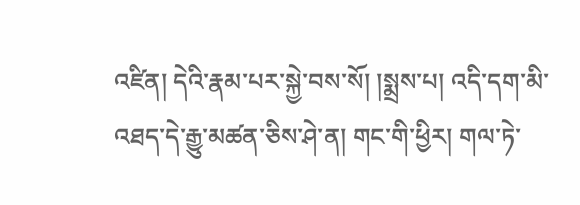འཛིན། དེའི་རྣམ་པར་སྐྱེ་བས་སོ། །སྨྲས་པ། འདི་དག་མི་འཐད་དེ་རྒྱུ་མཚན་ཅིས་ཤེ་ན། གང་གི་ཕྱིར། གལ་ཏེ་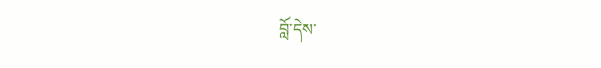བློ་དེས་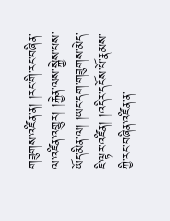གཟུགས་འཛིན་ན། །རང་གི་རང་བཞིན་ལ་འཛིན་འགྱུར། །རྐྱེན་ལས་སྐྱེས་པས་ཡོད་མིན་ལ། །ཡང་དག་གཟུགས་མེད་ཇི་ལྟར་འཛིན། །འདིར་དངོས་པོ་རྣམས་ཀྱི་རང་བཞིན་འཛིན་ན་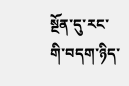སྔོན་དུ་རང་གི་བདག་ཉིད་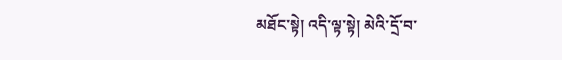མཐོང་སྟེ། འདི་ལྟ་སྟེ། མེའི་དྲོ་བ་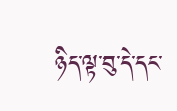ཉིད་ལྟ་བུ་དེ་དང་